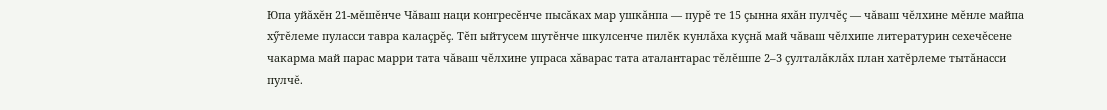Юпа уйăхĕн 21-мĕшĕнче Чăваш наци конгресĕнче пысăках мар ушкăнпа — пурĕ те 15 çынна яхăн пулчĕç — чăваш чĕлхине мĕнле майпа хӳтĕлеме пуласси тавра калаçрĕç. Тĕп ыйтусем шутĕнче шкулсенче пилĕк кунлăха куçнă май чăваш чĕлхипе литературин сехечĕсене чакарма май парас марри тата чăваш чĕлхине упраса хăварас тата аталантарас тĕлĕшпе 2–3 çулталăклăх план хатĕрлеме тытăнасси пулчĕ.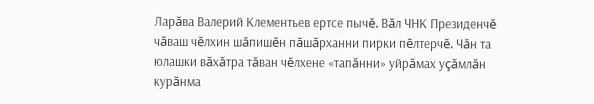Ларăва Валерий Клементьев ертсе пычĕ. Вăл ЧНК Президенчĕ чăваш чĕлхин шăпишĕн пăшăрханни пирки пĕлтерчĕ. Чăн та юлашки вăхăтра тăван чĕлхене «тапăнни» уйрăмах уçăмлăн курăнма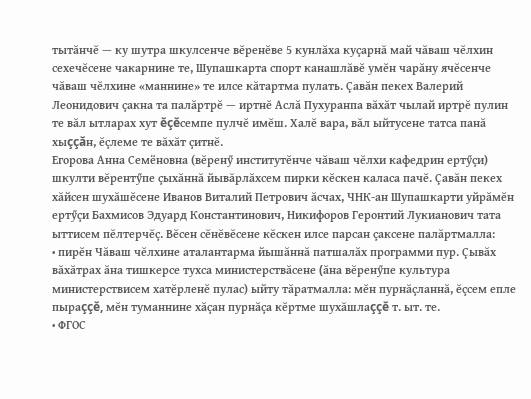тытăнчĕ — ку шутра шкулсенче вĕренĕве 5 кунлăха куçарнă май чăваш чĕлхин сехечĕсене чакарнине те, Шупашкарта спорт канашлăвĕ умĕн чарăну ячĕсенче чăваш чĕлхине «маннине» те илсе кăтартма пулать. Çавăн пекех Валерий Леонидович çакна та палăртрĕ — иртнĕ Аслă Пухуранпа вăхăт чылай иртрĕ пулин те вăл ытларах хут ĕçĕсемпе пулчĕ имĕш. Халĕ вара, вăл ыйтусене татса панă хыççăн, ĕçлеме те вăхăт çитнĕ.
Егорова Анна Семёновна (вĕренӳ институтĕнче чăваш чĕлхи кафедрин ертӳçи) шкулти вĕрентӳпе çыхăннă йывăрлăхсем пирки кĕскен каласа пачĕ. Çавăн пекех хăйсен шухăшĕсене Иванов Виталий Петрович ăсчах, ЧНК-ан Шупашкарти уйрăмĕн ертӳçи Бахмисов Эдуард Константинович, Никифоров Геронтий Лукианович тата ыттисем пĕлтерчĕç. Вĕсен сĕнĕвĕсене кĕскен илсе парсан çаксене палăртмалла:
• пирĕн Чăваш чĕлхине аталантарма йышăннă патшалăх программи пур. Çывăх вăхăтрах ăна тишкерсе тухса министерствăсене (ăна вĕренӳпе культура министерствисем хатĕрленĕ пулас) ыйту тăратмалла: мĕн пурнăçланнă, ĕçсем епле пыраççĕ, мĕн туманнине хăçан пурнăçа кĕртме шухăшлаççĕ т. ыт. те.
• ФГОС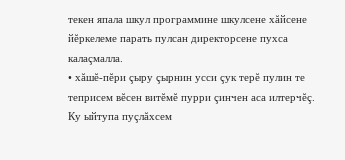текен япала шкул программине шкулсене хăйсене йĕркелеме парать пулсан директорсене пухса калаçмалла.
• хăшĕ-пĕри çыру çырнин усси çук терĕ пулин те теприсем вĕсен витĕмĕ пурри çинчен аса илтерчĕç. Ку ыйтупа пуçлăхсем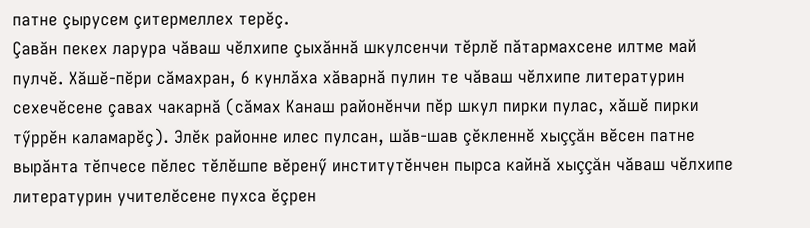патне çырусем çитермеллех терĕç.
Çавăн пекех ларура чăваш чĕлхипе çыхăннă шкулсенчи тĕрлĕ пăтармахсене илтме май пулчĕ. Хăшĕ-пĕри сăмахран, 6 кунлăха хăварнă пулин те чăваш чĕлхипе литературин сехечĕсене çавах чакарнă (сăмах Канаш районĕнчи пĕр шкул пирки пулас, хăшĕ пирки тӳррĕн каламарĕç). Элĕк районне илес пулсан, шăв-шав çĕкленнĕ хыççăн вĕсен патне вырăнта тĕпчесе пĕлес тĕлĕшпе вĕренӳ институтĕнчен пырса кайнă хыççăн чăваш чĕлхипе литературин учителĕсене пухса ĕçрен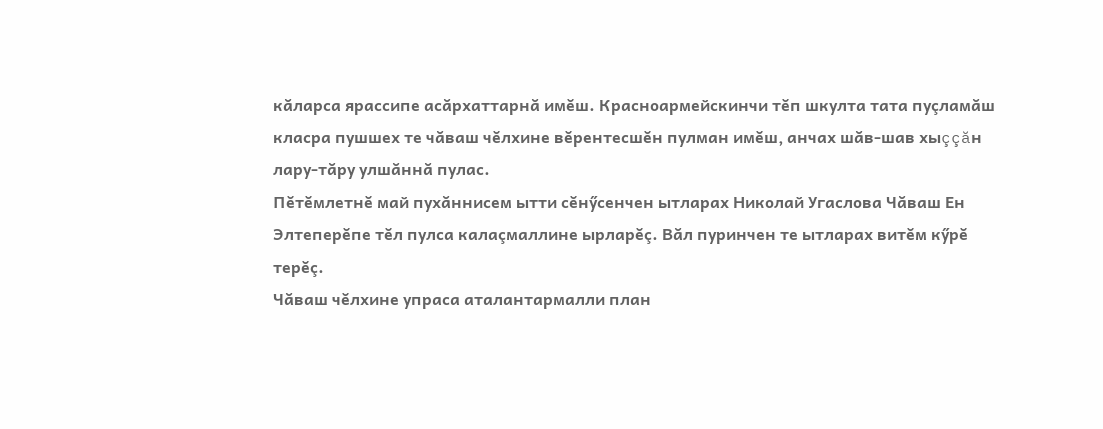кăларса ярассипе асăрхаттарнă имĕш. Красноармейскинчи тĕп шкулта тата пуçламăш класра пушшех те чăваш чĕлхине вĕрентесшĕн пулман имĕш, анчах шăв-шав хыççăн лару-тăру улшăннă пулас.
Пĕтĕмлетнĕ май пухăннисем ытти сĕнӳсенчен ытларах Николай Угаслова Чăваш Ен Элтеперĕпе тĕл пулса калаçмаллине ырларĕç. Вăл пуринчен те ытларах витĕм кӳрĕ терĕç.
Чăваш чĕлхине упраса аталантармалли план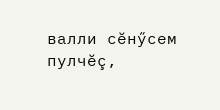валли сĕнӳсем пулчĕç,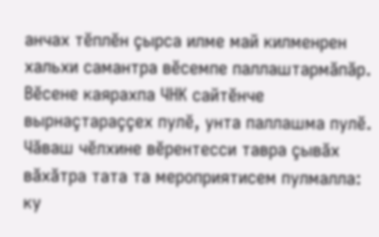анчах тĕплĕн çырса илме май килменрен хальхи самантра вĕсемпе паллаштармăпăр. Вĕсене каярахпа ЧНК сайтĕнче вырнаçтараççех пулĕ, унта паллашма пулĕ.
Чăваш чĕлхине вĕрентесси тавра çывăх вăхăтра тата та мероприятисем пулмалла: ку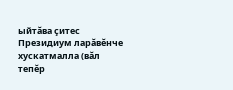ыйтăва çитес Президиум ларăвĕнче хускатмалла (вăл тепĕр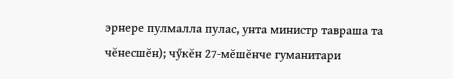эрнере пулмалла пулас, унта министр тавраша та чĕнесшĕн); чӳкĕн 27-мĕшĕнче гуманитари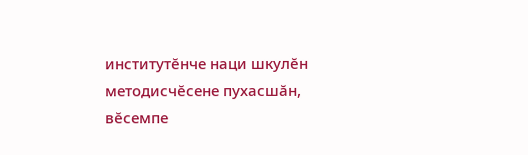институтĕнче наци шкулĕн методисчĕсене пухасшăн, вĕсемпе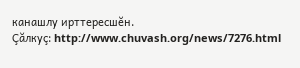канашлу ирттересшĕн.
Çăлкуç: http://www.chuvash.org/news/7276.html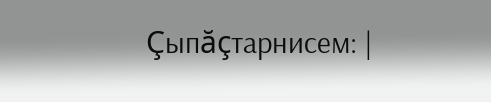Çыпăçтарнисем: |